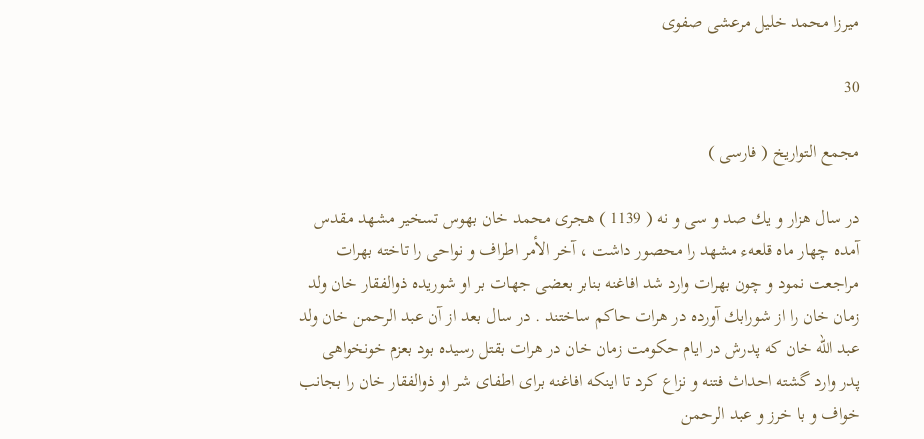ميرزا محمد خليل مرعشى صفوى

30

مجمع التواريخ ( فارسى )

در سال هزار و يك صد و سى و نه ( 1139 ) هجرى محمد خان بهوس تسخير مشهد مقدس آمده چهار ماه قلعهء مشهد را محصور داشت ، آخر الأمر اطراف و نواحى را تاخته بهرات مراجعت نمود و چون بهرات وارد شد افاغنه بنابر بعضى جهات بر او شوريده ذوالفقار خان ولد زمان خان را از شورابك آورده در هرات حاكم ساختند . در سال بعد از آن عبد الرحمن خان ولد عبد اللّه خان كه پدرش در ايام حكومت زمان خان در هرات بقتل رسيده بود بعزم خونخواهى پدر وارد گشته احداث فتنه و نزاع كرد تا اينكه افاغنه براى اطفاى شر او ذوالفقار خان را بجانب خواف و با خرز و عبد الرحمن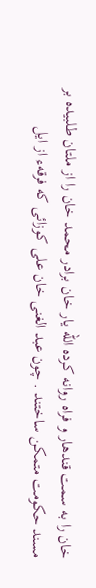خان را به سمت قندهار و فراه روانه كرده اللّه يار خان برادر محمد خان را از ملتان طلبيده بر مسند حكومت متمكن ساختند . چون عبد الغنى خان على كوزائى كه فرقهء از ايل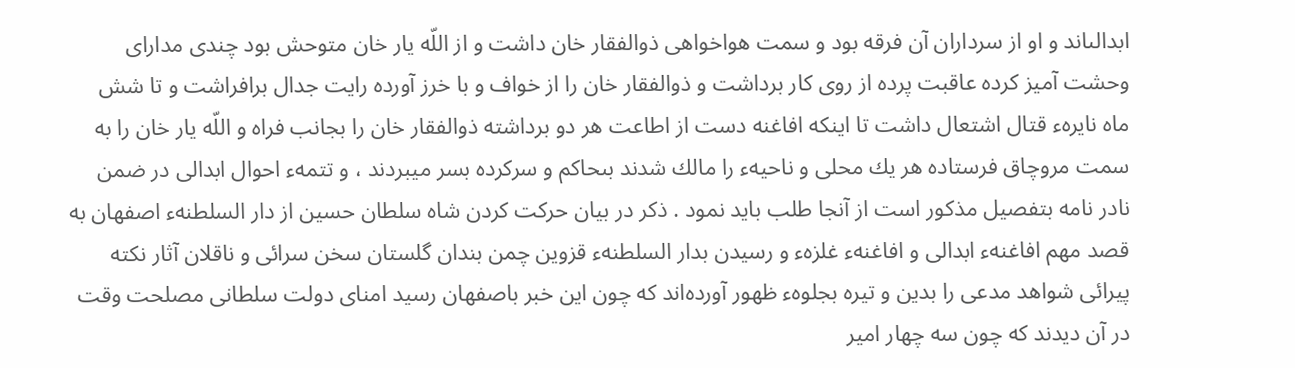ابدالىاند و او از سرداران آن فرقه بود و سمت هواخواهى ذوالفقار خان داشت و از اللّه يار خان متوحش بود چندى مداراى وحشت آميز كرده عاقبت پرده از روى كار برداشت و ذوالفقار خان را از خواف و با خرز آورده رايت جدال برافراشت و تا شش ماه نايرهء قتال اشتعال داشت تا اينكه افاغنه دست از اطاعت هر دو برداشته ذوالفقار خان را بجانب فراه و اللّه يار خان را به سمت مروچاق فرستاده هر يك محلى و ناحيهء را مالك شدند بىحاكم و سركرده بسر ميبردند ، و تتمهء احوال ابدالى در ضمن نادر نامه بتفصيل مذكور است از آنجا طلب بايد نمود . ذكر در بيان حركت كردن شاه سلطان حسين از دار السلطنهء اصفهان به قصد مهم افاغنهء ابدالى و افاغنهء غلزهء و رسيدن بدار السلطنهء قزوين چمن بندان گلستان سخن سرائى و ناقلان آثار نكته پيرائى شواهد مدعى را بدين و تيره بجلوهء ظهور آورده‌اند كه چون اين خبر باصفهان رسيد امناى دولت سلطانى مصلحت وقت در آن ديدند كه چون سه چهار امير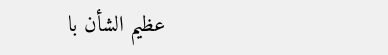عظيم الشأن با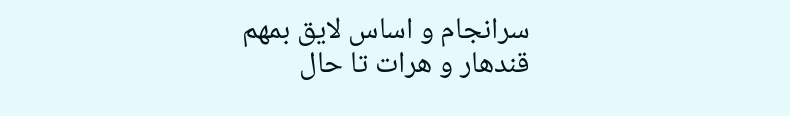سرانجام و اساس لايق بمهم قندهار و هرات تا حال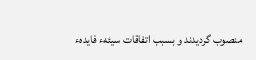منصوب گرديدند و بسبب اتفاقات سيئهء فايدهء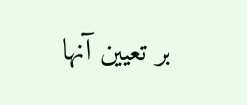بر تعيين آنها